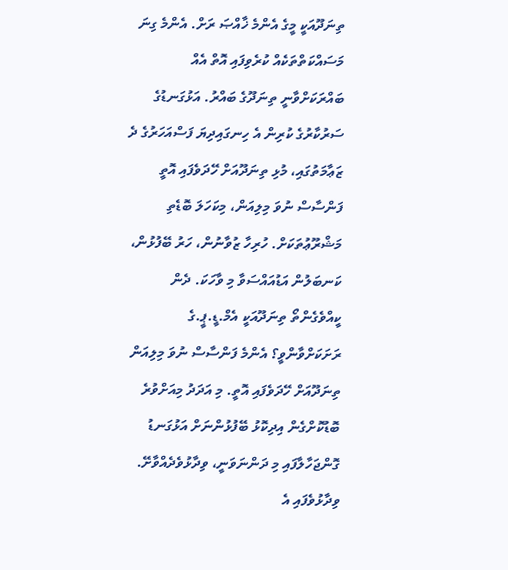ތިނަދޫއަކީ މީގެ އެންމެ ޚާއްޞަ ރަށް. އެންމެ ގިނަ މަސައްކަތްތަކެއް ކުރެވިފައި އޮތް އެއް ބައްރަކަށްވާނީ ތިނަދޫގެ ބައްރު. އަޅުގަނޑުގެ ސަރުކާރުގެ ކުރިން އެ ހިނގައިދިޔަ ފަސްއަހަރުގެ ދެ ޒަޢާމަތުގައި، މުޅި ތިނަދޫއަށް ހޭދަވެފައި އޮތީ ފަންސާސް ނުވަ މިލިއަން، މިކަހަލަ ބޮޑެތި މަޝްރޫޢުތަކަށް. ހުރިހާ ޒުވާނުން، ހަރު ބޭފުޅުން، ކަނބަލުން އަޑުއައްސަވާ މި ވާހަކަ. ދެން ކީއްވެގެންތޯ ތިނަދޫއަކީ އެމް.ޑީ.ޕީ.ގެ ރަށަކަށްވާންވީ؟ އެންމެ ފަންސާސް ނުވަ މިލިއަން ތިނަދޫއަށް ހޭދަވެފައި އޮތީ. މި އަދަދު މިއަށްވުރެ ބޮޑުކޮށްގެން އިދިކޮޅު ބޭފުޅުންނަށް އަޅުގަނޑު ގޮންޖަހާލާފައި މި ދަންނަވަނީ، ވިދާޅުވެދެއްވާށޭ. ވިދާޅުވެފައި އެ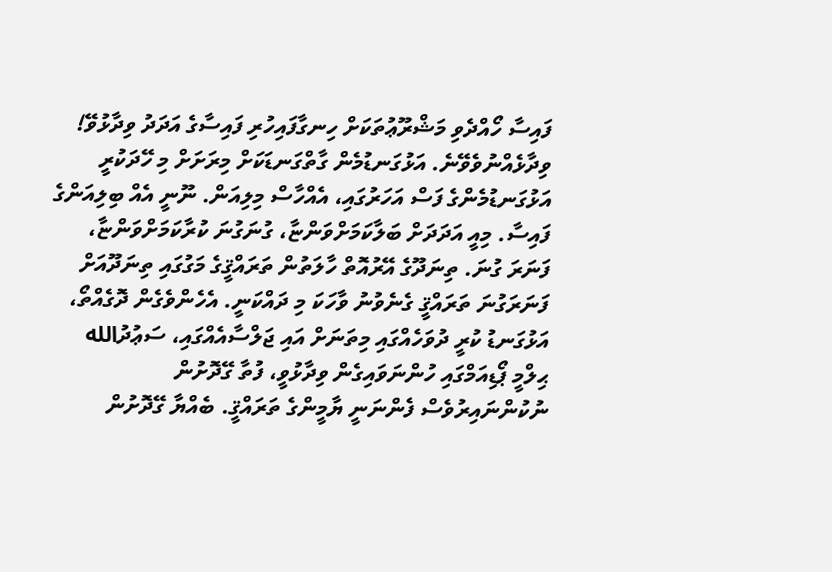ފައިސާ ހޯއްދެވި މަޝްރޫޢުތަކަށް ހިނގާފައިހުރި ފައިސާގެ އަދަދު ވިދާޅުވޭ! ވިދާޅެއްނުވެވޭނެ. އަޅުގަނޑުމެން ގާތްގަނޑަކަށް މިރަށަށް މި ހޭދަކުރީ އަޅުގަނޑުމެންގެ ފަސް އަހަރުގައި، އެއްހާސް މިލިއަން. ނޫނީ އެއް ބިލިއަންގެ ފައިސާ. މިއީ އަދަދަށް ބަލާކަމަށްވަންޏާ، ގުނަގުނަ ކުރާކަމަށްވަންޏާ، ފަނަރަ ގުނަ. ތިނަދޫގެ އޭރުއޮތް ހާލަތުން ތަރައްޤީގެ މަގުގައި ތިނަދޫއަށް ފަނަރަގުނަ ތަރައްޤީ ގެނެވުނު ވާހަކަ މި ދައްކަނީ. އެހެންވެގެން ދޮގެއްތޯ، އަޅުގަނޑު ކުރީ ދުވަހެއްގައި މިތަނަށް އައި ޖަލްސާއެއްގައި، ސަޢުދުالله ޙިލްމީ ޕޯޑިއަމްގައި ހުންނަވައިގެން ވިދާޅުވީ، ފުތާ ގޭދޮށުން ނުކުންނައިރުވެސް ފެންނަނީ ޔާމީންގެ ތަރައްޤީ. ބެއްޔާ ގޭދޮށުން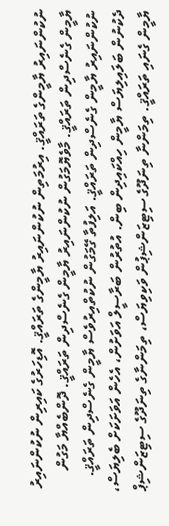ނުކުންނައިރު ޔާމީންގެ ތަރައްޤީ. އިރުމަތިން ނުކުންނައިރު ޔާމީންގެ ތަރައްޤީ. އޮޑިހަރުގެ ކައިރިން ނުކުންނައިރު ޔާމީން ގެނެސްދިން ތަރައްޤީ. މާވެޔޮމަގުން ނުކުންނައިރު ޔާމީން ގެނެސްދިން ތަރައްޤީ. ދޮންބެއްޔާ މަގުން ނުކުންނައިރު ޔާމީން ގެނެސްދިން ތަރައްޤީ. އަލިފުތާ ގޭމަގުން ނުކުތްއިރުވެސް ޔާމީން ގެނެސްދިން ތަރައްޤީ. ދެކުނުން ބަލައިލިޔަސް ޔާމީން ހިއްކައިދިން ބިން. އުތުރުން ބަރާސީލް އަވަށުން، އެހެން އަވަށަކަށް ބެލިޔަސް، ޔާމީން ގެނައި ތަރައްޤީ. ތިމަންނާ ތިނަދޫގެ ސިޓިޒަންޝިޕުން ވަކިވިޔަސް، ތިމަންނާގެ ތިނަދޫގެ ސިޓިޒަންޝިޕް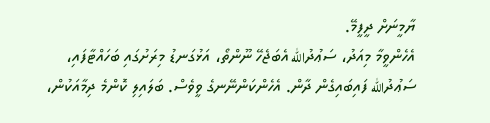ޔާމީނަށް ދީފީމޭ.
އެހެންވީމާ މިއަދު، ސަޢުދުالله އެބަޖެހޭ ނޫންތޯ، އަޅުގަނޑު މިރަށުގައި ބަހައްޓާފައި، ސަޢުދުالله ފައިބައިގެން ދާން. އެހެންކަންނޭނގެ ވީވެސް. ބަލައިލި ކޮންމެ ދިމާއަކުން،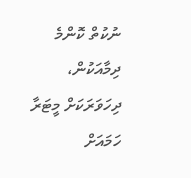ނުކުތް ކޮންމެ ދިމާއަކުން، ދިހަވަރަކަށް މީޓަރާ ހަމައަށް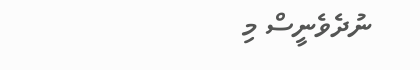ނުދެވެނީސް މި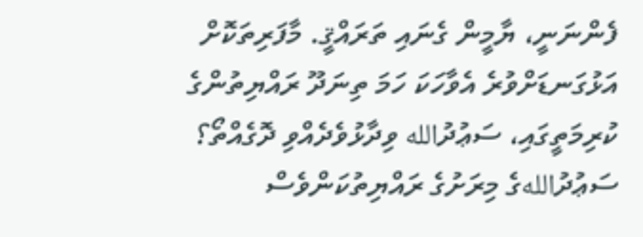ފެންނަނީ، ޔާމީން ގެނައި ތަރައްޤީ. މާފަރިތަކޮށް އަޅުގަނޑަށްވުރެ އެވާހަކަ ހަމަ ތިނަދޫ ރައްޔިތުންގެ ކުރިމަތީގައި، ސަޢުދުالله ވިދާޅުވެދެއްވި ދޮގެއްތޯ؟ ސަޢުދުاللهގެ މިރަށުގެ ރައްޔިތުކަންވެސް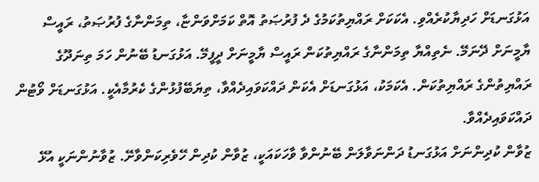އަޅުގަނޑަށް ހަދިޔާކުރެއްވި. އެކަކަށް ރައްޔިތުކަމުގެ ދެ ފުރުޞަތު އޮތް ކަމަށްވަންޏާ، ތިމަންނާގެ ފުރުޞަތު، ރައީސް ޔާމީނަށް ދޭނަމޭ. ނެތިއްޔާ ތިމަންނާގެ ރައްޔިތުކަން ރައީސް ޔާމީނަށް ދީފީމޭ. އަޅުގަނޑު ބޭނުން ހަމަ ތިނަދޫގެ ރައްޔިތުންގެ ރައްޔިތުކަން. އެކަމަކު، އަޅުގަނޑަށް އެކަން ދައްކަވައިދެއްވާ، ތިޔަބޭފުޅުންގެ ކެރުމާއެކީ. އަޅުގަނޑަށް ވޯޓުން ދައްކަވައިދެއްވާ.
ޒުވާން ކުދިންނަށް އަޅުގަނޑު ދަންނަވާލަން ބޭނުންވާ ވާހަކައަކީ، ޒުވާން ކުދިން ހޭވެރިކަންވާށޭ. ޒުވާނުންނަކީ އުޅޭ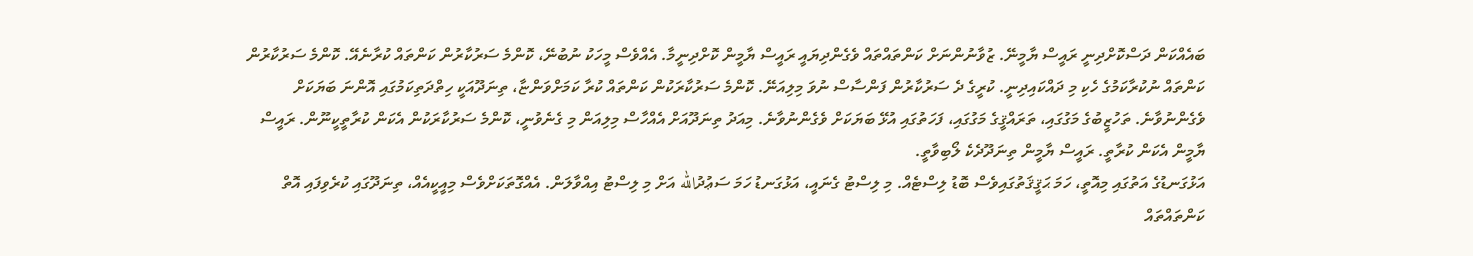ބައެއްކަން ދަސްކޮށްދިނީ ރައީސް ޔާމީނޭ. ޒުވާނުންނަށް ކަންތައްތައް ވެގެންދިޔައީ ރައީސް ޔާމީން ކޮށްދިނީމާ. އެއްވެސް މީހަކު ނުބުނޭ، ކޮންމެ ސަރުކާރުން ކަންތައް ކުރާނެއޭ. ކޮންމެ ސަރުކާރުން ކަންތައް ނުކުރާކަމުގެ ހެކި މި ދައްކައިދިނީ. ކުރީގެ ދެ ސަރުކާރުން ފަންސާސް ނުވަ މިލިއަނޭ. ކޮންމެ ސަރުކާރަކުން ކަންތައް ކުރާ ކަމަށްވަންޏާ، ތިނަދޫއަކީ ހިތްދަތިކަމުގައި އޮންނަ ބަޔަކަށް ވެގެންނުވާނެ. ތަހުޒީބުގެ މަގުގައި، ތަރައްޤީގެ މަގުގައި، ފަހަތުގައި އުޅޭ ބަޔަކަށް ވެގެންނުވާނެ. މިއަދު ތިނަދޫއަށް އެއްހާސް މިލިއަން މި ގެނެވުނީ، ކޮންމެ ސަރުކާރަކުން އެކަން ކުރާތީކީނޫން. ރައީސް ޔާމީން އެކަން ކުރާތީ. ރައީސް ޔާމީން ތިނަދޫދެކެ ލޯބިވާތީ.
އަޅުގަނޑުގެ އަތުގައި މިއޮތީ، ހަމަ ޙަޤީޤަތުގައިވެސް ބޮޑު ލިސްޓެއް. މި ލިސްޓު ގެނައީ، އަޅުގަނޑު ހަމަ ސަޢުދުالله އަށް މި ލިސްޓު އިއްވާލަން. އެއްގޮތަކަށްވެސް މިއީކީއެއް، ތިނަދޫގައި ކުރެވިފައި އޮތް ކަންތައްތައް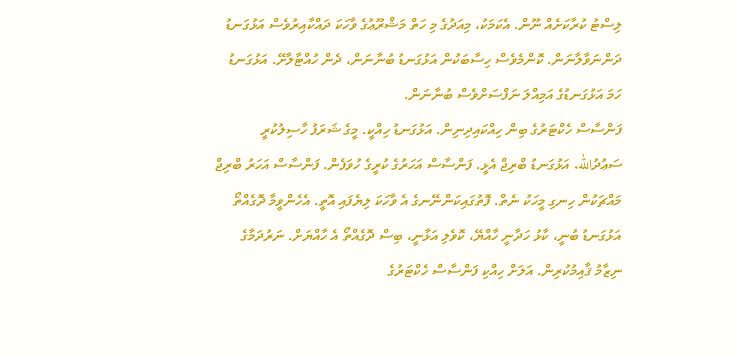ލިސްޓު ކުރާކަށެއް ނޫން. އެކަމަކު، މިއަދުގެ މި ހަތް މަޝްރޫޢުގެ ވާހަކަ ދައްކާއިރުވެސް އަޅުގަނޑު ދަންނަވާލާނަން. ކޮންމެވެސް ހިސާބަކުން އަޅުގަނޑު ބުނާނަން، ދެން ހުއްޓާލާށޭ. އަޅުގަނޑު ހަމަ އަޅުގަނޑުގެ އަމިއްލަ ނަފްސަށްވެސް ބުނާނަން.
ފަންސާސް ހެކްޓަރުގެ ބިން ހިއްކައިދިނިން. އަޅުގަނޑު ހިއްކީ. މީގެ ޝަރަފު ހާސިލުކުރީ ސަޢުދުالله. އަޅުގަނޑު ބްރިޖް އެޅީ. ފަންސާސް އަހަރުގެ ކުރީގެ ހުވަފެން. ފަންސާސް އަހަރު ބްރިޖް މައްޗަކުން ހިނގި މީހަކު ނެތް. ފޮތުގައިކަންނޭނގެ އެ ވާހަކަ ލިޔެފައި އޮތީ. އެހެންވީމާ ދޮގެއްތޯ އަޅުގަނޑު ބުނީ، ކާޅު ހަދާނީ ހާއްޔޭ، ކޮވެލި އަޅާނީ، ބިސް ދޮގެއްތޯ އެ ހާއްޔަށް. ނަރުދަމާގެ ނިޒާމު ޤާއިމުކުރިން. އަލަށް ހިއްކި ފަންސާސް ހެކްޓަރުގެ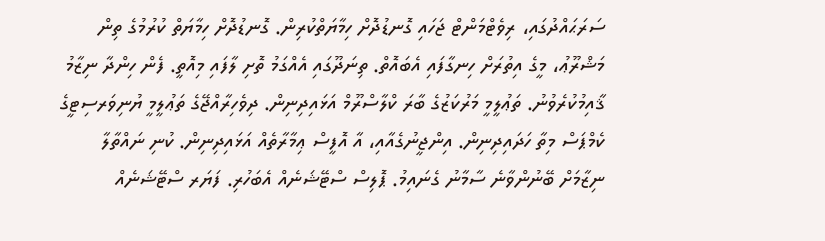ސަރަޙައްދުގައި، ރިވެޓްމަންޓް ޖަހައި ގޮނޑުދޮށް ހިމާޔަތްކުރިން. ގޮނޑުދޮށް ހިމާޔަތް ކުރުމުގެ ތިން މަޝްރޫޢު، މީގެ އިތުރަށް ހިނގާފައި އެބައޮތް. ތިނަދޫގައި އެއްގަމު ތޮށި ލާފައި މިއޮތީ. ފެން ހިންދާ ނިޒާމު ޤާއިމުކުރެވުނު. ތަޢުލީމީ މަރުކަޒުގެ ބާރަ ކްލާސްރޫމް އަޅައިދިނިން. ދިވެހިރާއްޖޭގެ ތަޢުލީމީ ޔުނިވަރސިޓީގެ ކެމްޕަސް މިތާ ހަދައިދިނިން. އިންޖީނުގެއާއި، އާ އޮފީސް ޢިމާރާތެއް އަޅައިދިނިން. ކުނި ނައްތާލާ ނިޒާމަށް ބޭނުންވާނެ ސާމާނު ގެނައިމު. ޕޮލިސް ސްޓޭޝަނެއް އެބަހުރި. ފަޔަރ ސްޓޭޝަނެއް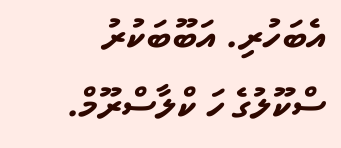އެބަހުރި. އަބޫބަކުރު ސްކޫލުގެ ހަ ކްލާސްރޫމް.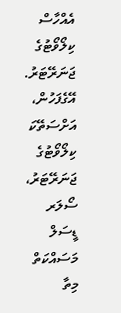އެއްހާސް ކިލޯވޯޓުގެ ޖަނަރޭޓަރު. އޭގެފަހުން، އަށްސަތޭކަ ކިލޯވޯޓުގެ ޖަނަރޭޓަރު، ސޯލަރ ޑީސަލް މަސައްކަތް މިތާ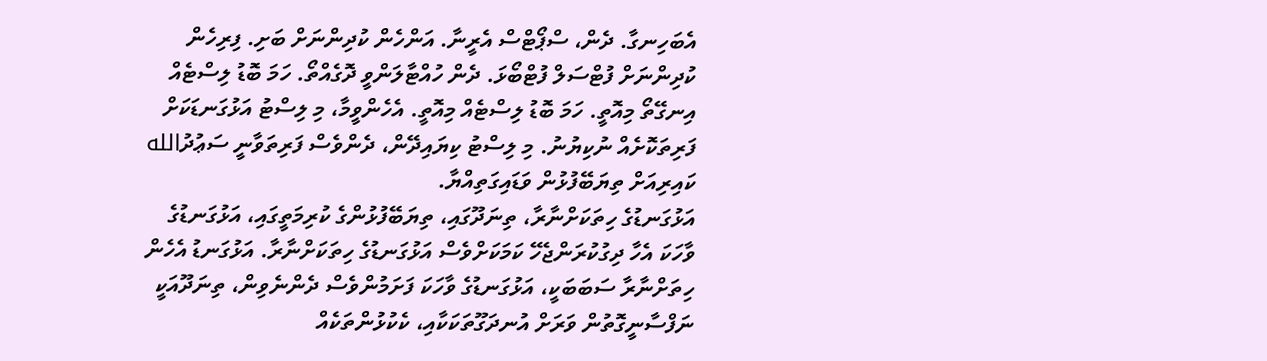އެބަހިނގާ. ދެން، ސްޕޯޓްސް އެރީނާ. އަންހެން ކުދިންނަށް ބަށި. ފިރިހެން ކުދިންނަށް ފުޓްސަލް ފުޓްބޯޅަ. ދެން ހުއްޓާލަންވީ ދޮގެއްތޯ. ހަމަ ބޮޑު ލިސްޓެއް އިނގޭތޯ މިއޮތީ. ހަމަ ބޮޑު ލިސްޓެއް މިއޮތީ. އެހެންވީމާ، މި ލިސްޓު އަޅުގަނޑަކަށް ފަރިތަކޮށެއް ނުކިޔުނު. މި ލިސްޓު ކިޔައިދޭން، ދެންވެސް ފަރިތަވާނީ ސަޢުދުالله ކައިރިއަށް ތިޔަބޭފުޅުން ވަޑައިގަތިއްޔާ.
އަޅުގަނޑުގެ ހިތަކަށްނާރާ، ތިނަދޫގައި، ތިޔަބޭފުޅުންގެ ކުރިމަތީގައި، އަޅުގަނޑުގެ ވާހަކަ އެހާ ދިގުކުރަންޖެހޭ ކަމަކަށްވެސް އަޅުގަނޑުގެ ހިތަކަށްނާރާ. އަޅުގަނޑު އެހެން ހިތަށްނާރާ ސަބަބަކީ، އަޅުގަނޑުގެ ވާހަކަ ފަށަމުންވެސް ދެންނެވިން، ތިނަދޫއަކީ ނަފްސާނީގޮތުން ވަރަށް އުނދަގޫތަކަކާއި، ކެކުޅުންތަކެއް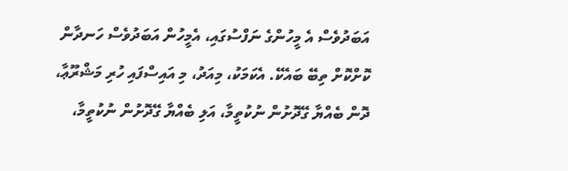އަބަދުވެސް އެ މީހުންގެ ނަފްސުގައި، އެމީހުން އަބަދުވެސް ހަނދާން ކޮށްކޮށް ތިބޭ ބައެކޭ. އެކަމަކު، މިއަދު، މި އައިސްފައި ހުރި މަޝްރޫޢާ، ދޮން ބެއްޔާ ގޭދޮށުން ނުކުތީމާ، އަލި ބެއްޔާ ގޭދޮށުން ނުކުތީމާ،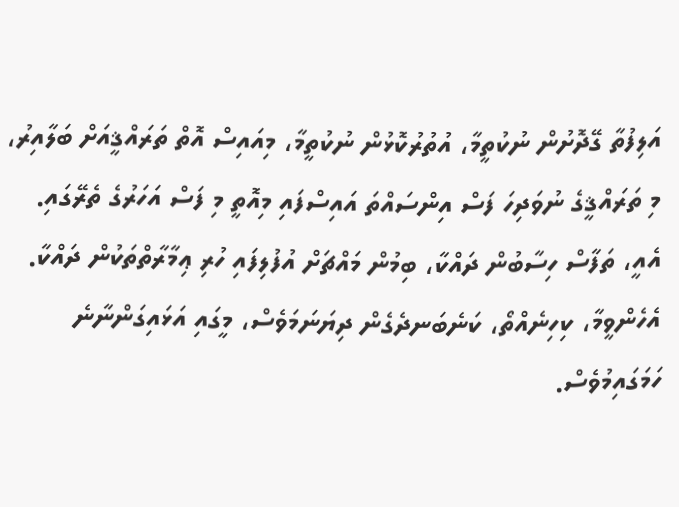އަލިފުތާ ގޭދޮށުން ނުކުތީމާ، އުތުރުކޮޅުން ނުކުތީމާ، މިއައިސް އޮތް ތަރައްޤީއަށް ބަލާއިރު، މި ތަރައްޤީގެ ނުވަދިހަ ފަސް އިންސައްތަ އައިސްފައި މިއޮތީ މި ފަސް އަހަރުގެ ތެރޭގައި. އެއީ، ތަފާސް ހިސާބުން ދައްކާ، ބިމުން މައްޗަށް އުފުލިފައި ހުރި ޢިމާރާތްތަކުން ދައްކާ. އެހެންވީމާ، ކިހިނެއްތޯ، ކަނެބަނދެގެން ދިޔަނަމަވެސް، މީގައި އަޅައިގަންނާނެ ހަމަގައިމުވެސް.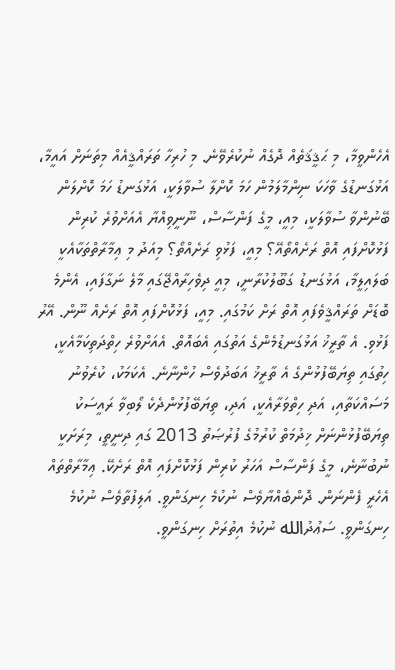އެހެންވީމާ، މި ޙަޤީޤަތެއް ދޮގެއް ނުކުރެވޭނެ. މި ހުރިހާ ތަރައްޤީއެއް މިތަނަށް އައީމާ، އަޅުގަނޑުގެ ވާހަކަ ނިންމާލަމުން ހަމަ ކޮށްލާ ސުވާލަކީ، އަޅުގަނޑު ހަމަ ކޮށްލަން ބޭނުންވާ ސުވާލަކީ، މިއީ، މީގެ ފަންސާސް، ނޫނީވިއްޔާ އެއަށްވުރެ ކުރިން ފަޅުކޮށްފައި އޮތް ރަށެއްތޯއޭ؟ މިއީ، ފަޅުވި ރަށެއްތޯ؟ މިއަދު މި ޢިމާރާތްތަކާއެކީ ބަލައިލީމާ، އަޅުގަނޑު ގަބޫލުކުރާނީ، މިއީ ދިވެހިރާއްޖޭގައި މާލެ ނަގާފައި، އެންމެ ބޮޑަށް ތަރައްޤީވެފައި އޮތް ރަށް ކަމުގައި. މިއީ، ފަޅުކޮށްފައި އޮތް ރަށެއް ނޫން. އޭރު ފަޅުވި. އެ ތާރީޚު އަޅުގަނޑުމެންގެ އަތުގައި އެބައޮތް. އެއަށްވުރެ ހިތްދަތިކަމާއެކީ، ހިތުގައި ތިޔަބޭފުޅުންގެ އެ ތާރީޚު އަބަދުވެސް ހުންނާނެ. އެކަމަކު، ކުރެވުނު މަސައްކަތާއި، އަދި ހިތްވަރާއެކީ، އަދި، ތިޔަބޭފުޅުންދެކެ ލޯބިވާ ރައީސަކު ތިޔަބޭފުޅުންނަށް ޚިދުމަތް ކުރުމުގެ ފުރުޞަތު 2013 ގައި ދިނީތީ، މިރަށަކީ ނުބުނާނެ، މީގެ ފަންސާސް އަހަރު ކުރިން ފަޅުކޮށްފައި އޮތް ރަށެކޭ. ޢިމާރާތްތައް އެހެރީ ފެންނަން. ދޮންބެއްޔާވެސް ނުކުމެ ހިނގަންވީ. އަލިފުތާވެސް ނުކުމެ ހިނގަންވީ. ސަޢުދުالله ނުކުމެ އިތުރަށް ހިނގަންވީ.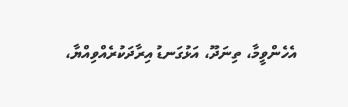އެހެންވީމާ، ތިނަދޫ، އަޅުގަނޑު އިރާދަކުރެއްވިއްޔާ،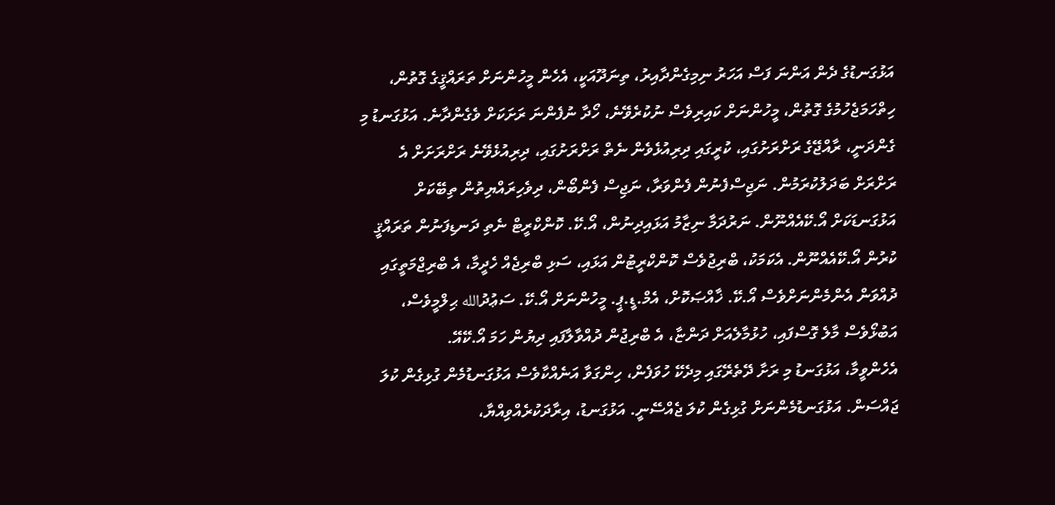އަޅުގަނޑުގެ ދެން އަންނަ ފަސް އަހަރު ނިމިގެންދާއިރު، ތިނަދޫއަކީ، އެހެން މީހުންނަށް ތަރައްޤީގެ ގޮތުން، ހިތްހަމަޖެހުމުގެ ގޮތުން، މީހުންނަށް ކައިރިވެސް ނުކުރެވޭނެ، ހޯދާ ނުފެންނަ ރަށަކަށް ވެގެންދާނެ. އަޅުގަނޑު މި ގެންދަނީ، ރާއްޖޭގެ ރަށްރަށުގައި، ކުރީގައި ދިރިއުޅެވެން ނެތް ރަށްރަށުގައި، ދިރިއުޅެވޭނެ ރަށްރަށަށް އެ ރަށްރަށް ބަދަލުކުރަމުން. ނަޖިސްފެނުން ފެންވަރާ، ނަޖިސް ފެންބޯން، ދިވެހިރައްޔިތުން ތިބޭކަށް އަޅުގަނޑަކަށް އޯ.ކޭއެއްނޫން. ނަރުދަމާ ނިޒާމު އަޅައިދިނުން، އޯ.ކޭ. ކޮންކްރީޓް ނެތި ދަނޑިފަނުން ތަރައްޤީ ކުރުން އޯ.ކޭއެއްނޫން. އެކަމަކު، ބްރިޖުވެސް ކޮންކްރީޓުން އަޅައި، ސަޅި ބްރިޖެއް ހެދީމާ، އެ ބްރިޖްމަތީގައި ދުއްވަން އެންމެންނަށްވެސް އޯ.ކޭ. ޚާއްޞަކޮށް، އެމް.ޑީ.ޕީ. މީހުންނަށް އޯ.ކޭ. ސަޢުދުالله ޙިލްމީވެސް، އަބުޅޯވެސް މާލެ ގޮސްފައި، ހުޅުމާލެއަށް ދަންޏާ، އެ ބްރިޖުން ދުއްވާލާފައި ދިޔުން ހަމަ އޯ.ކޭއޭ.
އެހެންވީމާ، އަޅުގަނޑު މި ރަށާ ދޭތެރޭގައި މިދެކޭ ހުވަފެން، ހިންގަވާ އަނެއްކާވެސް އަޅުގަނޑުމެން ގުޅިގެން ކުލަ ޖައްސަން. އަޅުގަނޑުމެންނަށް ގުޅިގެން ކުލަ ޖެއްސޭނީ. އަޅުގަނޑު، އިރާދަކުރެއްވިއްޔާ،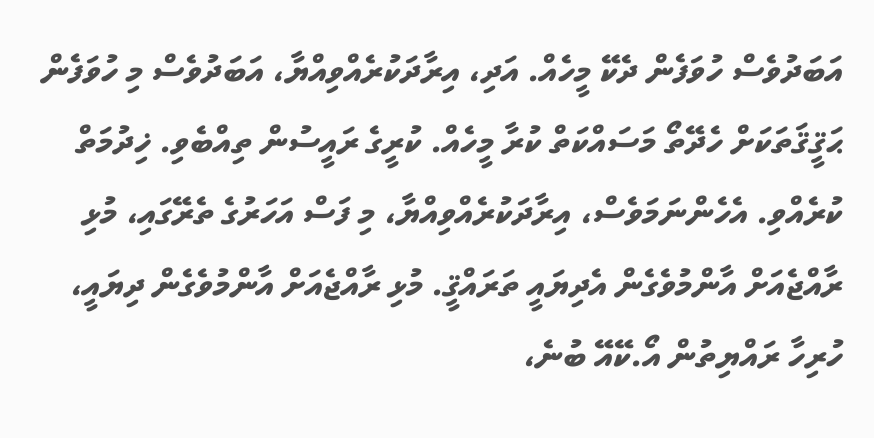އަބަދުވެސް ހުވަފެން ދެކޭ މީހެއް. އަދި، އިރާދަކުރެއްވިއްޔާ، އަބަދުވެސް މި ހުވަފެން ޙަޤީޤަތަކަށް ހެދޭތޯ މަސައްކަތް ކުރާ މީހެއް. ކުރީގެ ރައީސުން ތިއްބެވި. ޚިދުމަތް ކުރެއްވި. އެހެންނަމަވެސް، އިރާދަކުރެއްވިއްޔާ، މި ފަސް އަހަރުގެ ތެރޭގައި، މުޅި ރާއްޖެއަށް އާންމުވެގެން އެދިޔައީ ތަރައްޤީ. މުޅި ރާއްޖެއަށް އާންމުވެގެން ދިޔައީ، ހުރިހާ ރައްޔިތުން އޯ.ކޭއޭ ބުނެ،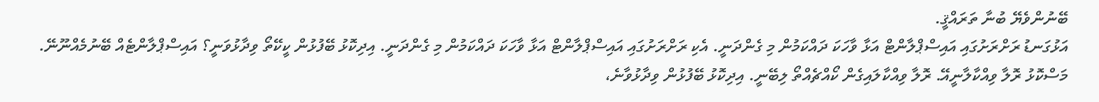ބޭނުންވެޔޭ ބުނާ ތަރައްޤީ.
އަޅުގަނޑު ރަށްރަށުގައި އައިސްޕްލާންޓް އަޅާ ވާހަކަ ދައްކަމުން މި ގެންދަނީ. އެކި ރަށްރަށުގައި އައިސްޕްލާންޓް އަޅާ ވާހަކަ ދައްކަމުން މި ގެންދަނީ. އިދިކޮޅު ބޭފުޅުން ކީކޭތޯ ވިދާޅުވަނީ؟ އައިސްޕްލާންޓެއް ބޭނުމެއްނޫނޭ. މަސްކޮޅު ރޮލާ ވިއްކާލާނީއޭ. ރޮލާ ވިއްކާލައިގެން ކޯއްޗެއްތޯ ލިބޭނީ. އިދިކޮޅު ބޭފުޅުން ވިދާޅުވާނެ،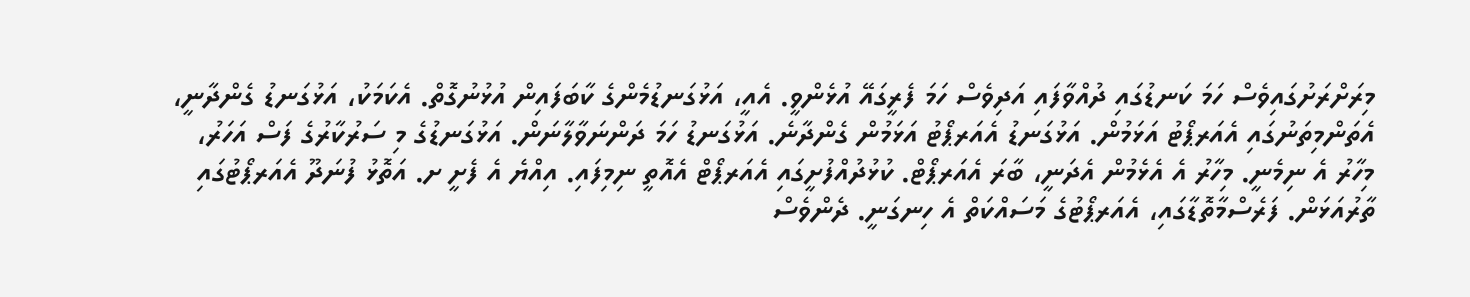މިރަށްރަށުގައިވެސް ހަމަ ކަނޑުގައި ދުއްވާފައި އަދިވެސް ހަމަ ފެރީގައޭ އުޅެންވީ. އެއީ، އަޅުގަނޑުމެންގެ ކާބަފައިން އުޅުނުގޮތް. އެކަމަކު، އަޅުގަނޑު ގެންދާނީ، އެތަންމިތަނުގައި އެއަރޕޯޓު އަޅަމުން. އަޅުގަނޑު އެއަރޕޯޓު އަޅަމުން ގެންދާނެ. އަޅުގަނޑު ހަމަ ދަންނަވާލާނަން. އަޅުގަނޑުގެ މި ސަރުކާރުގެ ފަސް އަހަރު، މިހާރު އެ ނިމެނީ. މިހާރު އެ އެޅެމުން އެދަނީ، ބާރަ އެއަރޕޯޓް. ކުޅުދުއްފުށީގައި އެއަރޕޯޓް އެއޮތީ ނިމިފައި. އިއްޔެ އެ ފެށީ ށ. އަތޮޅު ފުނަދޫ އެއަރޕޯޓުގައި ތާރުއަޅަން. ފަރެސްމާތޮޑާގައި، އެއަރޕޯޓުގެ މަސައްކަތް އެ ހިނގަނީ. ދެންވެސް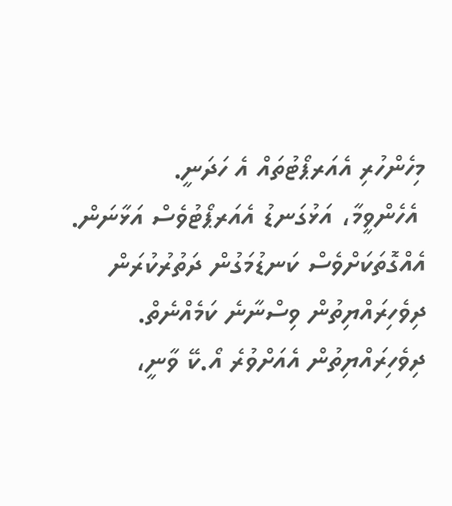މިހެންހުރި އެއަރޕޯޓުތައް އެ ހަދަނީ.
 އެހެންވީމާ، އަޅުގަނޑު އެއަރޕޯޓުވެސް އަޅާނަން. އެއްގޮތަކަށްވެސް ކަނޑުމަގުން ދަތުރުކުރަން ދިވެހިރައްޔިތުން ވިސްނާނެ ކަމެއްނެތް. ދިވެހިރައްޔިތުން އެއަށްވުރެ އޯ.ކޭ ވާނީ،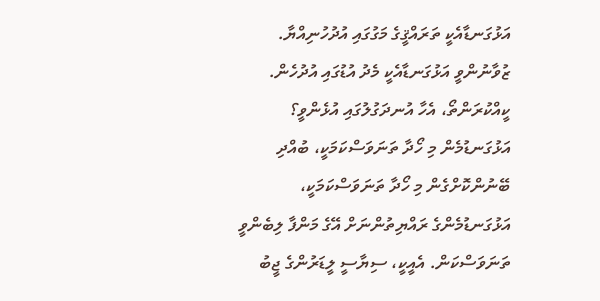އަޅުގަނޑާއެކީ ތަރައްޤީގެ މަގުގައި އުދުހުނިއްޔާ. ޒުވާނުންވީ އަޅުގަނޑާއެކީ މެދު އުޑުގައި އުދުހެން. ކީއްކުރަންތޯ، އެހާ އުނދަގުލުގައި އުޅެންވީ؟ އަޅުގަނޑުމެން މި ހޯދާ ތަނަވަސްކަމަކީ، ބުއްދި ބޭނުންކޮށްގެން މި ހޯދާ ތަނަވަސްކަމަކީ، އަޅުގަނޑުމެންގެ ރައްޔިތުންނަށް އޭގެ މަންފާ ލިބެންވީ ތަނަވަސްކަން. އެއީކީ، ސިޔާސީ ލީޑަރުންގެ ޖީބު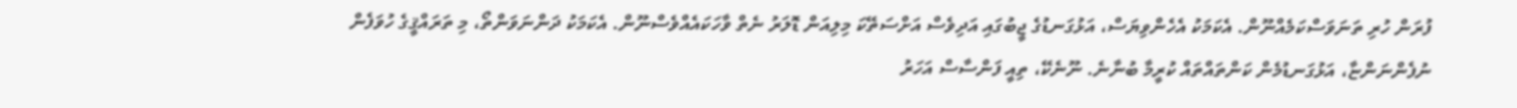ފުރަން ހުރި ތަނަވަސްކަމެއްނޫން. އެކަމަކު އެހެންވިޔަސް، އަޅުގަނޑުގެ ޖީބުގައި އަދިވެސް އަށްސަތޭކަ މިލިއަން ޑޮލަރު ނެތް ވާހަކައެއްވެސްނޫން. އެކަމަކު ދަންނަވަންތޯ، މި ތަރައްޤީގެ ހުވަފެން ނުފެންނަންޏާ، އަޅުގަނޑުމެން ކަންތައްތައް ކުރީމާ ބުނާނެ. ނޫނެކޭ، ތިއީ ފަންސާސް އަހަރު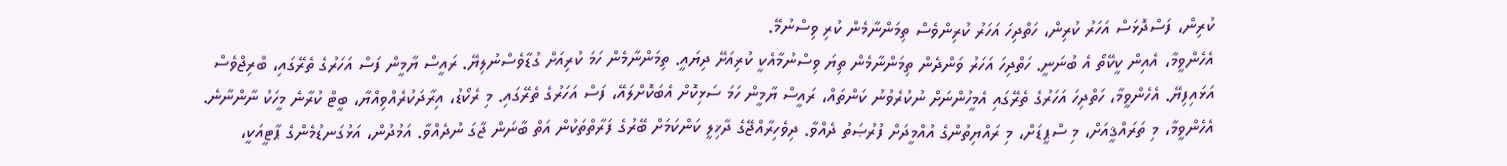ކުރިން، ފަސްދޮޅަސް އަހަރު ކުރިން، ހަތްދިހަ އަހަރު ކުރިންވެސް ތިމަންނާމެން ކުރި ވިސްނުމޭ.
އެހެންވީމާ، އެއިން ކީކޭތޯ އެ ބުނަނީ. ހަތްދިހަ އަހަރު ވަންދެން ތިމަންނާމެން ތިޔަ ވިސްނުމާއެކީ ކުރިއަށޭ ދިޔައީ. ތިމަންނާމެން ހަމަ ކުރިއަށް ގުޑާވެސްނުލިޔޭ. ރައީސް ޔާމީން ފަސް އަހަރުގެ ތެރޭގައި، ބްރިޖްވެސް އަޅައިފިޔޭ. އެހެންވީމާ، ހަތްދިހަ އަހަރުގެ ތެރޭގައި އެމީހުންނަށް ނުކުރެވުނު ކަންތައް، ރައީސް ޔާމީން ހަމަ ސަޅިކޮށް އެބަކޮށްލައޭ، ފަސް އަހަރުގެ ތެރޭގައި. މި ރެކޯޑު، އިރާދަކުރެއްވިއްޔާ، ބީޓް ކުރާނެ މީހަކު ނާންނާނެ. އެހެންވީމާ، މި ތަރައްޤީއަށް، މި ސްޕީޑަށް، މި ރައްޔިތުންގެ އުއްމީދަށް ފުރުޞަތު ދެއްވާ. ދިވެހިރާއްޖޭގެ ދާޚިލީ ކަންކަމަށް ބޭރުގެ ފަރާތްތަކުން އަތް ބާނަން ޖާގަ ނުދެއްވާ. އަމުދުން، އަޅުގަނޑުމެންގެ ޕާޓީއަކީ،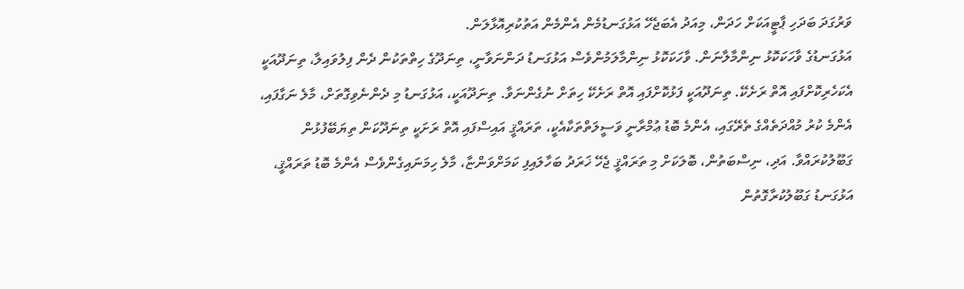ވަރުގަދަ ބަދަހި ޕާޓީއަކަށް ހަދަން، މިއަދު އެބަޖެހޭ އަޅުގަނޑުމެން އެންމެން އަތުކުރިއޮޅާލަން.
އަޅުގަނޑުގެ ވާހަކަކޮޅު ނިންމާލާނަން. ވާހަކަކޮޅު ނިންމާލަމުންވެސް އަޅުގަނޑު ދަންނަވާނީ، ތިނަދޫގެ ހިތްތަކުން ދެން ފިލުވައިލާ، ތިނަދޫއަކީ އެކަހެރިކޮށްފައި އޮތް ރަށެކޭ. ތިނަދޫއަކީ ފަޅުކޮށްފައި އޮތް ރަށެކޭ ހިތަށް ނުގެންނަވާ. ތިނަދޫއަކީ، އަޅުގަނޑު މި ދެންނެވިގޮތަށް، މާލެ ނަގާފައި، އެންމެ ކުރު މުއްދަތެއްގެ ތެރޭގައި، އެންމެ ބޮޑު ޢުމްރާނީ ވަސީލަތްތަކާއެކީ، ތަރައްޤީ އައިސްފައި އޮތް ރަށަކީ ތިނަދޫކަން ތިޔަބޭފުޅުން ގަބޫލުކުރައްވާ. އަދި، ނިސްބަތުން، ބޮލަކަށް މި ތަރައްޤީ ޖެހޭ ޚަރަދު ބަހާލައިފި ކަމަށްވަންޏާ، މާލެ ހިމަނައިގެންވެސް އެންމެ ބޮޑު ތަރައްޤީ، އަޅުގަނޑު ގަބޫލުކުރާގޮތުން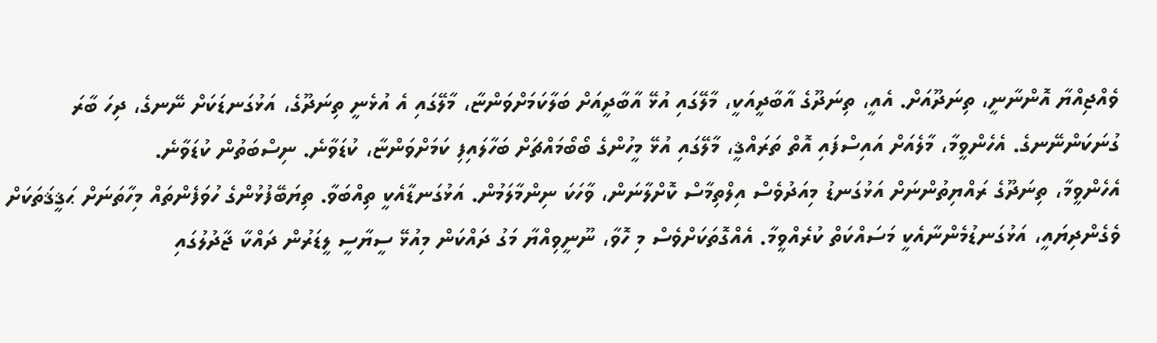ވެއްޖިއްޔާ އޮންނާނީ، ތިނަދޫއަށް. އެއީ، ތިނަދޫގެ އާބާދީއަކީ، މާލޭގައި އުޅޭ އާބާދީއަށް ބަލާކަމަށްވަންޏާ، މާލޭގައި އެ އުޅެނީ ތިނަދޫގެ، އަޅުގަނޑަކަށް ނޭނގެ، ދިހަ ބާރަ ގުނަކަންނޭނގެ. އެހެންވީމާ، މާލެއަށް އައިސްފައި އޮތް ތަރައްޤީ، މާލޭގައި އުޅޭ މީހުންގެ ބޯބޯމައްޗަށް ބަހާލައިފި ކަމަށްވަންޏާ، ކުޑަވާނެ. ނިސްބަތުން ކުޑަވާނެ.
އެހެންވީމާ، ތިނަދޫގެ ރައްޔިތުންނަށް އަޅުގަނޑު މިއަދުވެސް އިލްތިމާސް ކޮށްލާނަން، ވާހަކަ ނިންމާލަމުން. އަޅުގަނޑާއެކީ ތިއްބަވާ. ތިޔަބޭފުޅުންގެ ހުވަފެންތައް މިހާތަނަށް ޙަޤީޤަތަކަށް ވެގެންދިޔައީ، އަޅުގަނޑުމެންނާއެކީ މަސައްކަތް ކުރެއްވީމާ. އެއްގޮތަކަށްވެސް މި ހޮވާ، ނޫނީވިއްޔާ މަގު ދައްކަން މިއުޅޭ ސީޔާސީ ލީޑަރުން ދައްކާ ޖާދުލުގައި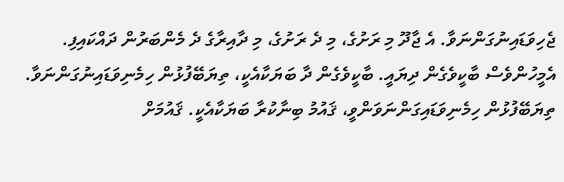ޖެހިވަޑައިނުގަންނަވާ. އެ ޖާދޫ މި ރަށުގެ، މި ދެ ރަށުގެ، މި ދާއިރާގެ ދެ މެންބަރުން ދައްކައިފި. އެމީހުންވެސް ބާކީވެގެން ދިޔައީ. ބާކީވެގެން ދާ ބަޔަކާއެކީ، ތިޔަބޭފުޅުން ހިމެނިވަޑައިނުގަންނަވާ. ތިޔަބޭފުޅުން ހިމެނިވަޑައިގަންނަވަންވީ، ޤައުމު ބިނާކުރާ ބަޔަކާއެކީ. ޤައުމަށް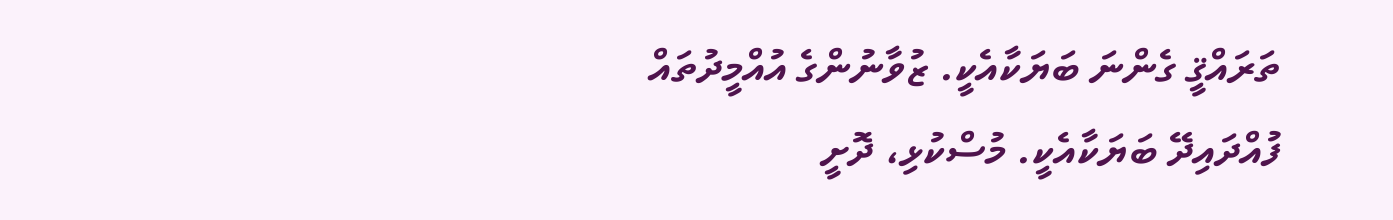ތަރައްޤީ ގެންނަ ބަޔަކާއެކީ. ޒުވާނުންގެ އުއްމީދުތައް ފުއްދައިދޭ ބަޔަކާއެކީ. މުސްކުޅި، ދޮށީ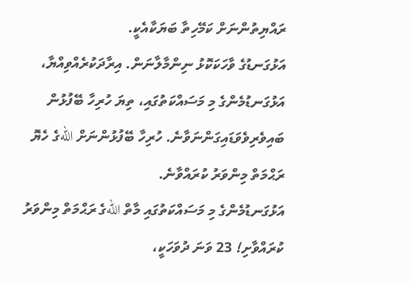ރައްޔިތުންނަށް ކަމޭހިތާ ބަޔަކާއެކީ.
އަޅުގަނޑުގެ ވާހަކަކޮޅު ނިންމާލާނަން. އިރާދަކުރެއްވިއްޔާ، އަޅުގަނޑުމެންގެ މި މަސައްކަތުގައި، ތިޔަ ހުރިހާ ބޭފުޅުން ބައިވެރިވެވަޑައިގަންނަވާނެ. ހުރިހާ ބޭފުޅުންނަށް اللهގެ ހެޔޮ ރަޙްމަތް މިންވަރު ކުރައްވާނެ.
އަޅުގަނޑުމެންގެ މި މަސައްކަތުގައި މާތް اللهގެ ރަޙްމަތް މިންވަރު ކުރައްވާށި! 23 ވަނަ ދުވަހަކީ،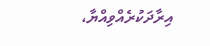އިރާދަކުރެއްވިއްޔާ،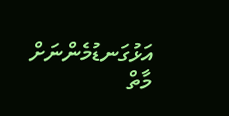އަޅުގަނޑުމެންނަށް މާތް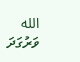الله ވަރުގަދަ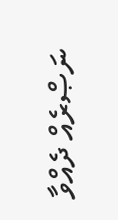ނަޞްރެއް ދެއްވާ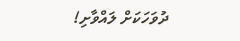ދުވަހަކަށް ލައްވާށި!